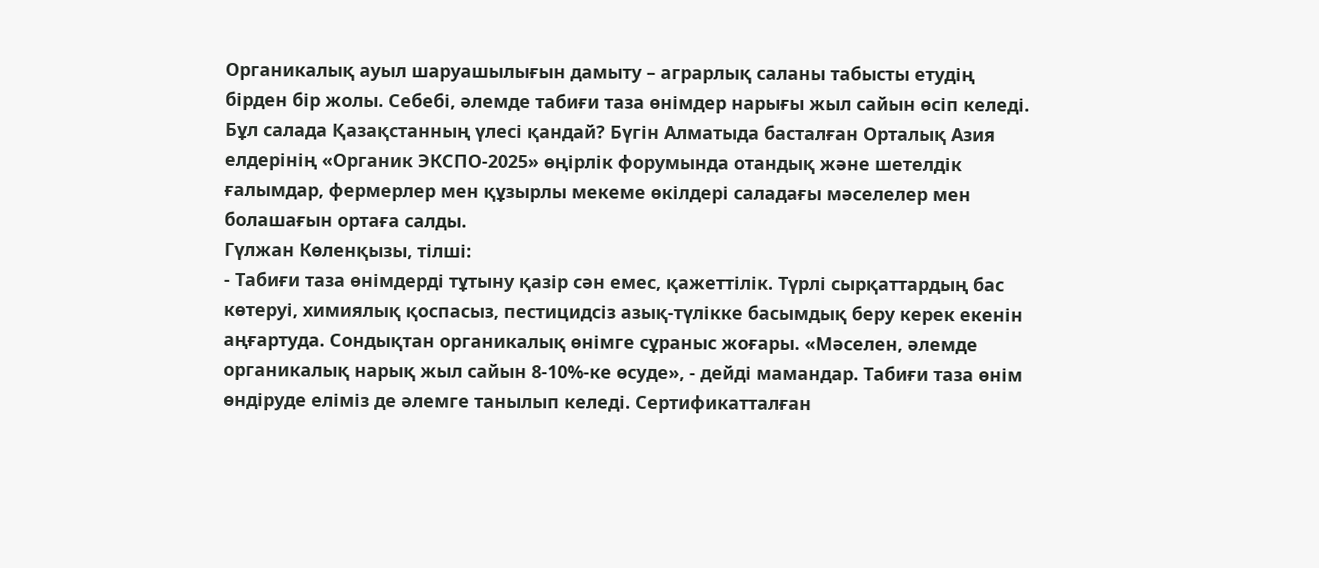Органикалық ауыл шаруашылығын дамыту – аграрлық саланы табысты етудің бірден бір жолы. Себебі, әлемде табиғи таза өнімдер нарығы жыл сайын өсіп келеді.
Бұл салада Қазақстанның үлесі қандай? Бүгін Алматыда басталған Орталық Азия елдерінің «Органик ЭКСПО-2025» өңірлік форумында отандық және шетелдік ғалымдар, фермерлер мен құзырлы мекеме өкілдері саладағы мәселелер мен болашағын ортаға салды.
Гүлжан Көленқызы, тілші:
- Табиғи таза өнімдерді тұтыну қазір сән емес, қажеттілік. Түрлі сырқаттардың бас көтеруі, химиялық қоспасыз, пестицидсіз азық-түлікке басымдық беру керек екенін аңғартуда. Сондықтан органикалық өнімге сұраныс жоғары. «Мәселен, әлемде органикалық нарық жыл сайын 8-10%-ке өсуде», - дейді мамандар. Табиғи таза өнім өндіруде еліміз де әлемге танылып келеді. Сертификатталған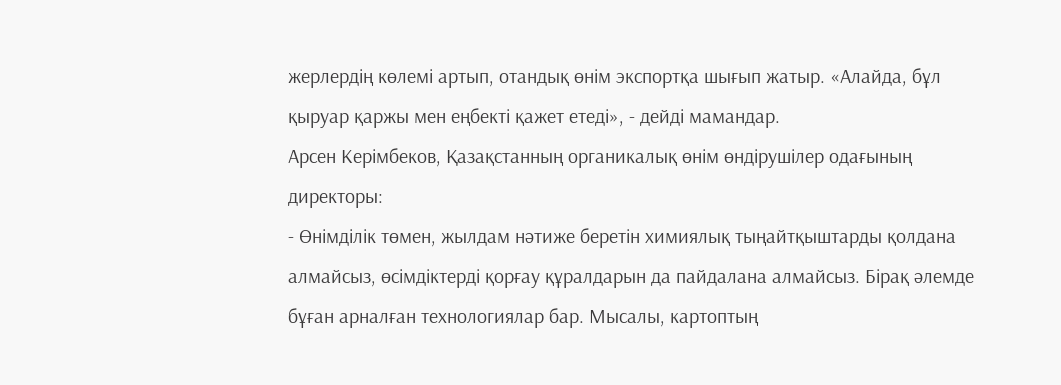жерлердің көлемі артып, отандық өнім экспортқа шығып жатыр. «Алайда, бұл қыруар қаржы мен еңбекті қажет етеді», - дейді мамандар.
Арсен Керімбеков, Қазақстанның органикалық өнім өндірушілер одағының директоры:
- Өнімділік төмен, жылдам нәтиже беретін химиялық тыңайтқыштарды қолдана алмайсыз, өсімдіктерді қорғау құралдарын да пайдалана алмайсыз. Бірақ әлемде бұған арналған технологиялар бар. Мысалы, картоптың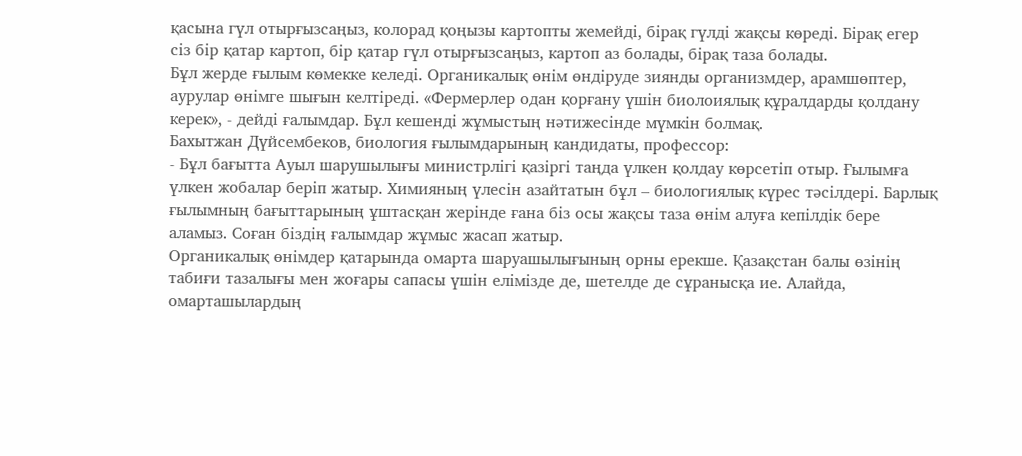қасына гүл отырғызсаңыз, колорад қоңызы картопты жемейді, бірақ гүлді жақсы көреді. Бірақ егер сіз бір қатар картоп, бір қатар гүл отырғызсаңыз, картоп аз болады, бірақ таза болады.
Бұл жерде ғылым көмекке келеді. Органикалық өнім өндіруде зиянды организмдер, арамшөптер, аурулар өнімге шығын келтіреді. «Фермерлер одан қорғану үшін биолоиялық құралдарды қолдану керек», - дейді ғалымдар. Бұл кешенді жұмыстың нәтижесінде мүмкін болмақ.
Бахытжан Дүйсембеков, биология ғылымдарының кандидаты, профессор:
- Бұл бағытта Ауыл шарушылығы министрлігі қазіргі таңда үлкен қолдау көрсетіп отыр. Ғылымға үлкен жобалар беріп жатыр. Химияның үлесін азайтатын бұл – биологиялық күрес тәсілдері. Барлық ғылымның бағыттарының ұштасқан жерінде ғана біз осы жақсы таза өнім алуға кепілдік бере аламыз. Соған біздің ғалымдар жұмыс жасап жатыр.
Органикалық өнімдер қатарында омарта шаруашылығының орны ерекше. Қазақстан балы өзінің табиғи тазалығы мен жоғары сапасы үшін елімізде де, шетелде де сұранысқа ие. Алайда, омарташылардың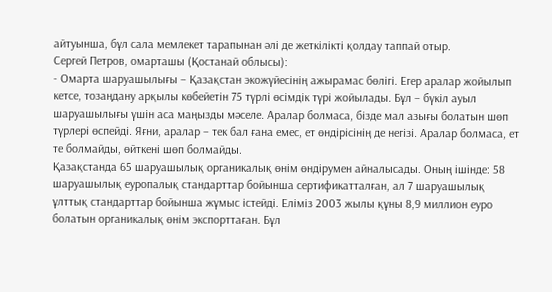айтуынша, бұл сала мемлекет тарапынан әлі де жеткілікті қолдау таппай отыр.
Сергей Петров, омарташы (Қостанай облысы):
- Омарта шаруашылығы – Қазақстан экожүйесінің ажырамас бөлігі. Егер аралар жойылып кетсе, тозаңдану арқылы көбейетін 75 түрлі өсімдік түрі жойылады. Бұл – бүкіл ауыл шаруашылығы үшін аса маңызды мәселе. Аралар болмаса, бізде мал азығы болатын шөп түрлері өспейді. Яғни, аралар – тек бал ғана емес, ет өндірісінің де негізі. Аралар болмаса, ет те болмайды, өйткені шөп болмайды.
Қазақстанда 65 шаруашылық органикалық өнім өндірумен айналысады. Оның ішінде: 58 шаруашылық еуропалық стандарттар бойынша сертификатталған, ал 7 шаруашылық ұлттық стандарттар бойынша жұмыс істейді. Еліміз 2003 жылы құны 8,9 миллион еуро болатын органикалық өнім экспорттаған. Бұл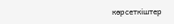көрсеткіштер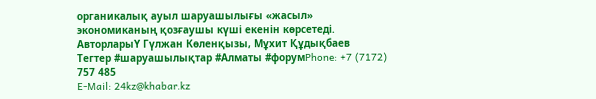органикалық ауыл шаруашылығы «жасыл» экономиканың қозғаушы күші екенін көрсетеді.
АвторларыҮ Гүлжан Көленқызы, Мұхит Құдықбаев
Тегтер #шаруашылықтар #Алматы #форумPhone: +7 (7172) 757 485
E-Mail: 24kz@khabar.kz